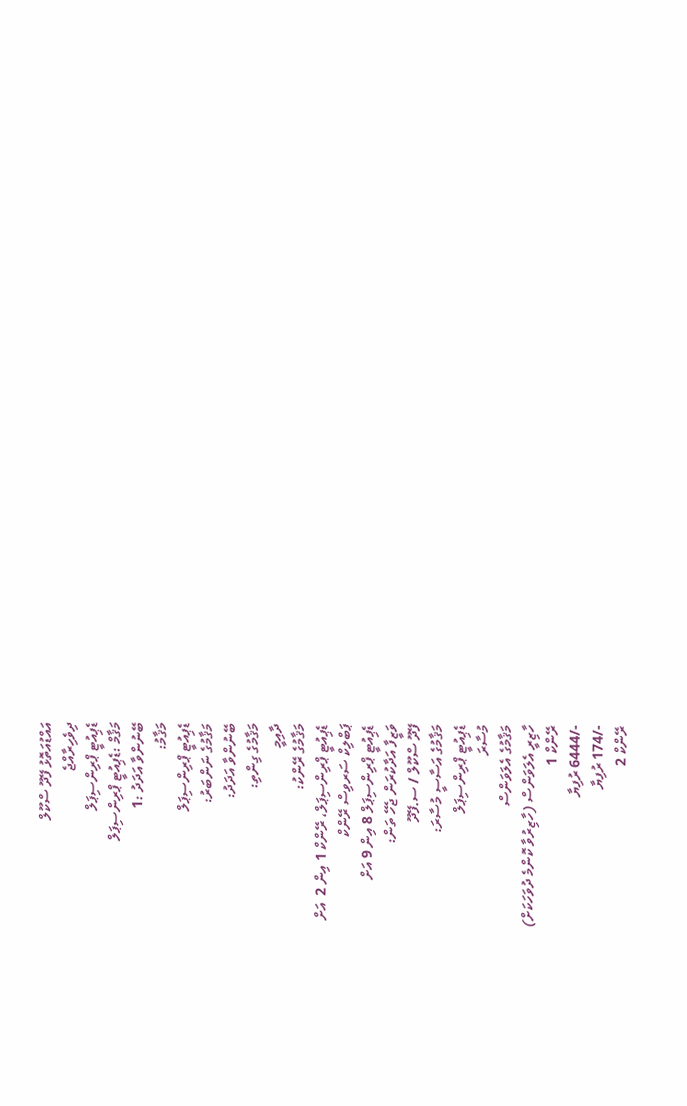އައްޑުއަތޮޅު ފޭދޫ ސްކޫލް
ދިވެހިރާއްޖެ
ޑެޕިއުޓީ ޕްރިންސިޕަލް
މަޤާމް :ޑެޕިއުޓީ ޕްރިންސިޕަލް
ބޭނުންވާ އަދަދު :1
މަޤާމު:
ޑެޕިއުޓީ ޕްރިންސިޕަލް
މަޤާމުގެ ނަންބަރު:
ބޭނުންވާ އަދަދު:
މަޤާމުގެ ގިންތި:
ދާއިމީ
މަޤާމުގެ ރޭންކު:
ޑެޕިއުޓީ ޕްރިންސިޕަލް، ރޭންކް 1 އިން 2  އަށް
ޕަބްލިކް ސަރވިސް ރޭންކް
ޑެޕިއުޓީ ޕްރިންސިޕަލް 8 އިން 9 އަށް
ވަޒީފާ އަދާކުރަން ޖެހޭ ތަން:
ފޭދޫ ސްކޫލް / ސ.ފޭދޫ
މަޤާމުގެ އަސާސީ މުސާރަ:
ޑެޕިއުޓީ ޕްރިންސިޕަލް
މުސާރަ
މަޤާމުގެ އެލަވަންސް
ހާޒިރީ އެލަވަންސް (ހާޒިރުވާ ކޮންމެ ދުވަހަކަށް)
ރޭންކް 1
-/6444 ރުފިޔާ
-/174 ރުފިޔާ
ރޭންކް 2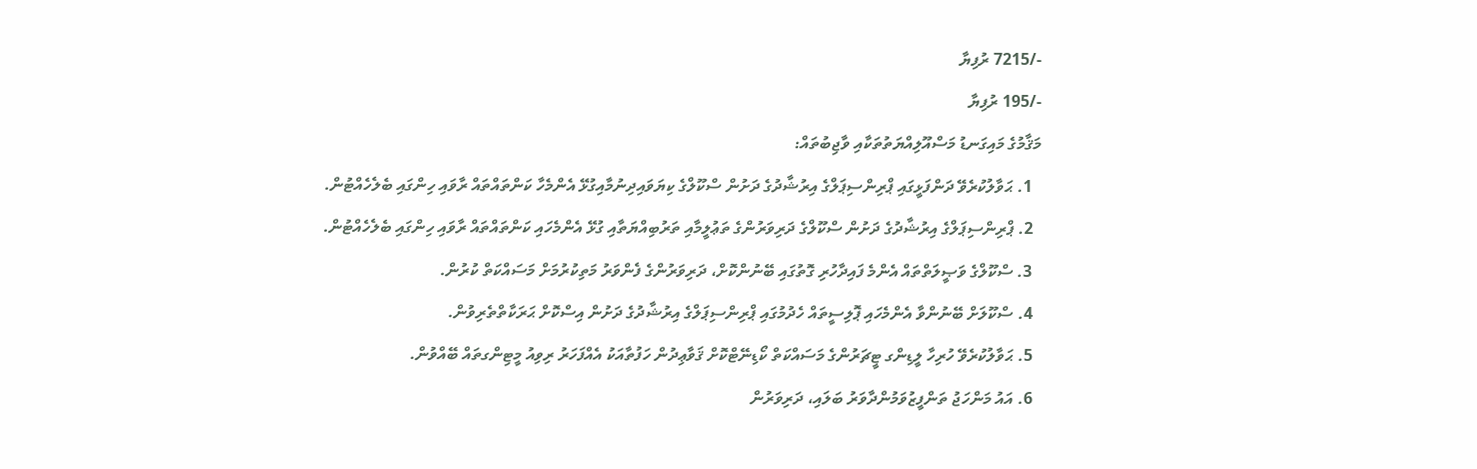-/7215 ރުފިޔާ
-/195 ރުފިޔާ
މަޤާމުގެ މައިގަނޑު މަސްއޫލިއްޔަތުތަކާއި ވާޖިބުތައް:
  1. ޙަވާލުކުރެވޭ ދަންފަޅީގައި ޕްރިންސިޕަލްގެ އިރުޝާދުގެ ދަށުން ސްކޫލްގެ ކިޔަވައިދިނުމާއިގުޅޭ އެންމެހާ ކަންތައްތައް ރާވައި ހިންގައި ބެލެހެއްޓުން.
  2. ޕްރިންސިޕަލްގެ އިރުޝާދުގެ ދަށުން ސްކޫލްގެ ދަރިވަރުންގެ ތަޢުލީމާއި ތަރުބިއްޔަތާއި ގުޅޭ އެންމެހައި ކަންތައްތައް ރާވައި ހިންގައި ބެލެހެއްޓުން.
  3. ސްކޫލްގެ ވަޞީލަތްތައް އެންމެ ފައިދާހުރި ގޮތުގައި ބޭނުންކޮށް، ދަރިވަރުންގެ ފެންވަރު މަތިކުރުމަށް މަސައްކަތް ކުރުން.
  4. ސްކޫލަށް ބޭނުންވާ އެންމެހައި ޕޮލިސީތައް ހެދުމުގައި ޕްރިންސިޕަލްގެ އިރުޝާދުގެ ދަށުން އިސްކޮށް ޙަރަކާތްތެރިވުން.
  5. ޙަވާލުކުރެވޭ ހުރިހާ ލީޑިންގ ޓީޗަރުންގެ މަސައްކަތް ކޯޑިނޭޓްކޮށް ޤަވާޢިދުން ހަފުތާއަކު އެއްފަހަރު ރިވިއު މީޓިންގތައް ބޭއްވުން.
  6. އައު މަންހަޖު ތަންފީޒުވަމުންދާވަރު ބަލައި، ދަރިވަރުން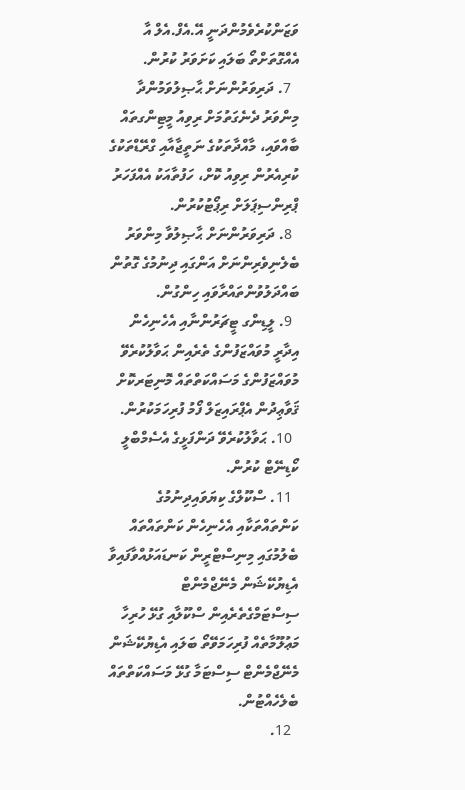ވަޒަންކުރެވެމުންދަނީ އޭ.އެފް.އެލް އާ އެއްގޮތަށްތޯ ބަލައި ކަށަވަރު ކުރުން.
  7. ދަރިވަރުންނަށް ޙާޞިލުވަމުންދާ މިންވަރު ދެނެގަތުމަށް ރިވިއު މީޓިންގތައް ބާއްވައި، މާއްދާތަކުގެ ނަތީޖާއާއި ގްރޭޑްތަކުގެ ކުރިއެރުން ރިވިއު ކޮށް، ހަފުތާއަކު އެއްފަހަރު ޕްރިންސިޕަލަށް ރިޕޯޓުކުރުން.
  8. ދަރިވަރުންނަށް ޙާޞިލުވާ މިންވަރު ބެލެނިވެރިންނަށް އަންގައި ދިނުމުގެ ގޮތުން ބައްދަލުވުންތައްރާވައި ހިންގުން.
  9. ލީޑިންގ ޓީޗަރުންނާއި އެހެނިހެން އިދާރީ މުވައްޒަފުންގެ ތެރެއިން ޙަވާލުކުރެވޭ މުވައްޒަފުންގެ މަސައްކަތްތައް މޮނިޓަރކޮށް ޤަވާޢިދުން އެޕްރައިޒަލް ފޯމު ފުރިހަމަކުރުން.
  10. ޙަވާލުކުރެވޭ ދަންފަޅީގެ އެސެމްބްލީ ކޯޑިނޭޓް ކުރުން.
  11. ސްކޫލްގެ ކިޔަވައިދިނުމުގެ ކަންތައްތަކާއި އެހެނިހެން ކަންތައްތައް ބެލުމުގައި މިނިސްޓްރީން ކަނޑައަޅުއްވާފައިވާ އެޑިޔުކޭޝަން މެނޭޖްމެންޓް ސިސްޓަމްގެތެރެއިން ސްކޫލާއި ގުޅޭ ހުރިހާ މަޢުލޫމާތެއް ފުރިހަމަވޭތޯ ބަލައި އެޑިޔުކޭޝަން މެނޭޖްމެންޓް ސިސްޓަމާ ގުޅޭ މަސައްކަތްތައް ބެލެހެއްޓުން.
  12.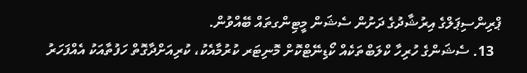ޕްރިންސިޕަލްގެ އިރުޝާދުގެ ދަށުން ސެޝަން މީޓިންގތައް ބޭއްވުން.
  13. ސެޝަންގެ ހުރިހާ ކްލަބްތަކެއް ކޯޑިނޭޓްކޮށް މޮނިޓަރ ކުރުމާއެކު، ކުރިއަށްދާގޮތް ހަފުތާއަކު އެއްފަހަރު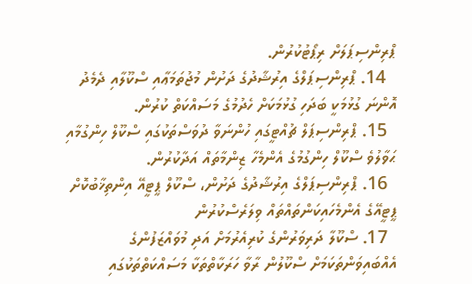ޕްރިންސިޕަލަށް ރިޕޯޓުކުރުން.
  14. ޕްރިންސިޕަލްގެ އިރުޝާދުގެ ދަށުން މުޖުތަމަޢާއި ސްކޫލާއި ދެމެދު އޮންނަ ގުޅުމަކީ ބަދަހި ގުޅުމަކަށް ހެދުމުގެ މަސައްކަތް ކުރުން.
  15. ޕްރިންސިޕަލް ޗުއްޓީގައި ހުންނަވާ ދުވަސްތަކުގައި ސްކޫލް ހިންގުމާއި ޙަވާލުވެ ސްކޫލް ހިންގުމުގެ އެންމެހާ ޒިންމާތައް އަދާކުރުން.
  16. ޕްރިންސިޕަލްގެ އިރުޝާދުގެ ދަށުން، ސްކޫލް ޕީޓީއޭ އިންތިޚާބުކޮށް ޕީޓީއޭގެ އެންމެހައިކަންތައްތައް ވިލަރެސްކުރުން
  17. ސްކޫލާ ދަރިވަރުންގެ ކުރިއެރުމަށް އަދި މުވައްޒަފުންގެ އެއްބައިވަންތަކަމަށް ސްކޫލުން ރާވާ ހަރަކާތްތަކާ މަސައްކަތްތަކުގައި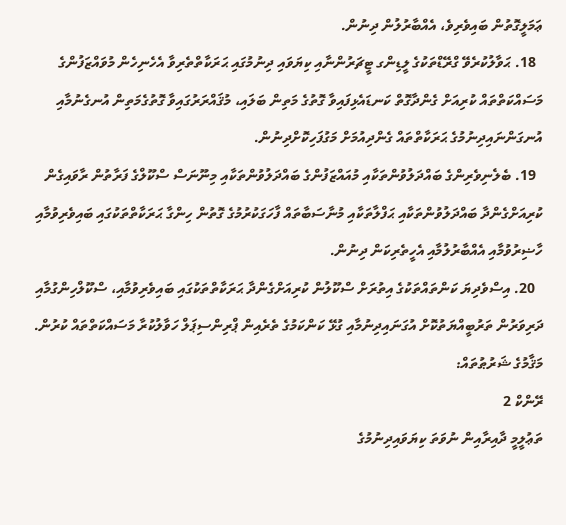ޢަމަލީގޮތުން ބައިވެރިވެ، އެއްބާރުލުން ދިނުން.
  18. ޙަވާލުކުރެވޭ ގްރޭޑްތަކުގެ ލީޑިންގ ޓީޗަރުންނާއި ކިޔަވައި ދިނުމުގައި ޙަރަކާތްތެރިވާ އެހެނިހެން މުވައްޒަފުންގެ މަސައްކަތްތައް ކުރިއަށް ގެންދާގޮތް ކަނޑައެޅިފައިވާ ގޮތުގެ މަތިން ބަލައި، މުޤައްރަރުގައިވާ ގޮތުގެމަތިން އުނގެނުމާއި އުނގަންނައިދިނުމުގެ ޙަރަކާތްތައް ގެންދިއުމަށް މަގުފަހިކޮށްދިނުން.
  19. ބެލެނިވެރިންގެ ބައްދަލުވުންތަކާއި މުއައްޒަފުންގެ ބައްދަލުވުންތަކާއި މިނޫނަސް ސްކޫލްގެ ފަރާތުން ރާވައިގެން ކުރިއަށްގެންދާ ބައްދަލުވުންތަކާއި ޙަފްލާތަކާއި މުނާސަބާތައް ފާހަގަކުރުމުގެ ގޮތުން ހިންގާ ޙަރަކާތްތަކުގައި ބައިވެރިވުމާއި ހާޟިރުވުމާއި އެއްބާރުލުމާއި އެހީތެރިކަން ދިނުން.
  20. އިސްވެދިޔަ ކަންތައްތަކުގެ އިތުރަށް ސްކޫލުން ކުރިއަށްގެންދާ ޙަރަކާތްތަކުގައި ބައިވެރިވުމާއި، ސްކޫލްހިންގުމާއި ދަރިވަރުން ތަރުބީއްޔަތުކޮށް އުގަނައިދިނުމާއި ގުޅޭ ކަންކަމުގެ ތެރެއިން ޕްރިންސިޕަލް ހަވާލުކުރާ މަސައްކަތްތައް ކުރުން.
މަޤާމުގެ ޝަރުޠުތައް:
ރޭންކް 2
ތަޢުލީމީ ދާއިރާއިން ނުވަތަ ކިޔަވައިދިނުމުގެ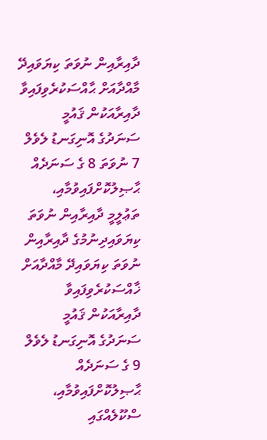ދާއިރާއިން ނުވަތަ ކިޔަވައިދޭ މާއްދާއަށް ޙާއްސަކުރެވިފައިވާ ދާއިރާއަކުން ޤައުމީ  ސަނަދުގެ އޮނިގަނޑު ލެވެލް 7 ނުވަތަ 8 ގެ ސަނަދެއް ޙާޞިލުކޮށްފައިވުމާއި، ތަޢުލީމީ ދާއިރާއިން ނުވަތަ ކިޔަވައިދިނުމުގެ ދާއިރާއިން ނުވަތަ ކިޔަވައިދޭ މާއްދާއަށް ޚާއްސަކުރެވިފައިވާ ދާއިރާއަކުން ޤައުމީ ސަނަދުގެ އޮނިގަނޑު ލެވެލް 9 ގެ ސަނަދެއް ޙާޞިލުކޮށްފައިވުމާއި، ސްކޫލެއްގައި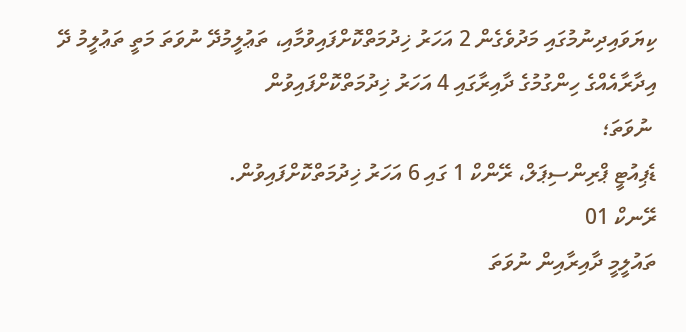ކިޔަވައިދިނުމުގައި މަދުވެގެން 2 އަހަރު ޚިދުމަތްކޮށްފައިވުމާއި، ތަޢުލީމުދޭ ނުވަތަ މަތީ ތަޢުލީމު ދޭ އިދާރާއެއްގެ ހިންގުމުގެ ދާއިރާގައި 4 އަހަރު ޚިދުމަތްކޮށްފައިވުން
 ނުވަތަ؛
ޑެޕިއުޓީ ޕްރިންސިޕަލް، ރޭންކް 1 ގައި 6 އަހަރު ޚިދުމަތްކޮށްފައިވުން.
ރޭނކް 01
ތައުލީމީ ދާއިރާއިން ނުވަތަ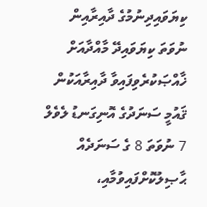ކިޔަވައިދިނުމުގެ ދާއިރާއިން ނުވަތަ ކިޔަވައިދޭ މާއްދާއަށް ޚާއްޞަކުރެވިފައިވާ ދާއިރާއަކުން ޤައުމީ ސަނަދުގެ އޮނިގަނޑު ލެވެލް 7 ނުވަތަ 8 ގެ ސަނަދެއް ޙާޞިލުކޮށްފައިވުމާއި،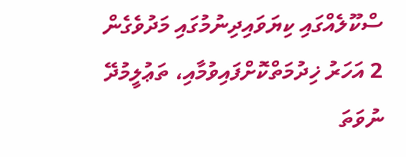ސްކޫލެއްގައި ކިޔަވައިދިނުމުގައި މަދުވެގެން 2 އަހަރު ޚިދުމަތްކޮށްފައިވުމާއި، ތަޢުލީމުދޭ ނުވަތަ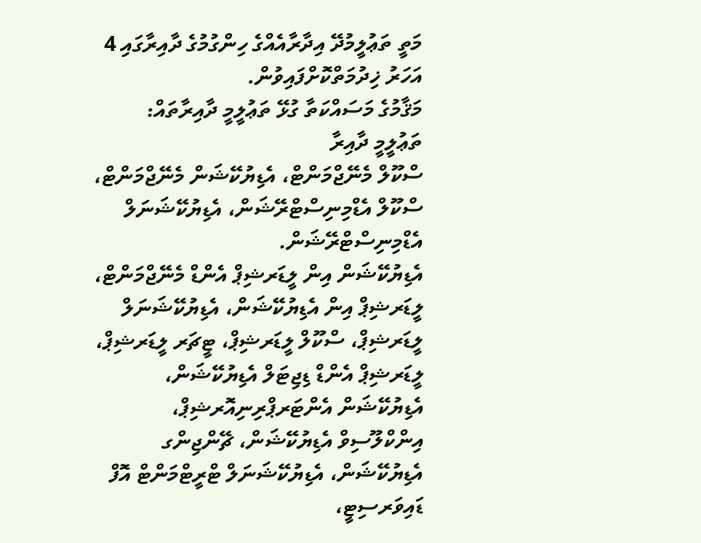މަތީ ތަޢުލީމުދޭ އިދާރާއެއްގެ ހިންގުމުގެ ދާއިރާގައި 4 އަހަރު ޚިދުމަތްކޮށްފައިވުން.
މަޤާމުގެ މަސައްކަތާ ގުޅޭ ތަޢުލީމީ ދާއިރާތައް:
ތަޢުލީމީ ދާއިރާ
ސްކޫލް މެނޭޖްމަންޓް، އެޑިޔުކޭޝަން މެނޭޖްމަންޓް، ސްކޫލް އެޑްމިނިސްޓްރޭޝަން، އެޑިޔުކޭޝަނަލް އެޑްމިނިސްޓްރޭޝަން.
އެޑިޔުކޭޝަން އިން ލީޑަރޝިޕް އެންޑް މެނޭޖްމަންޓް، ލީޑަރޝިޕް އިން އެޑިޔުކޭޝަން، އެޑިޔުކޭޝަނަލް ލީޑަރޝިޕް، ސްކޫލް ލީޑަރޝިޕް، ޓީޗަރ ލީޑަރޝިޕް، ލީޑަރޝިޕް އެންޑް ޑިޖިޓަލް އެޑިޔުކޭޝަން، އެޑިޔުކޭޝަން އެންޓަރޕްރިނިއޮރޝިޕް، އިންކްލޫސިވް އެޑިޔުކޭޝަން، ޗޭންޖިންގ އެޑިޔުކޭޝަން، އެޑިޔުކޭޝަނަލް ޓްރީޓްމަންޓް އޮފް ޑައިވަރސިޓީ،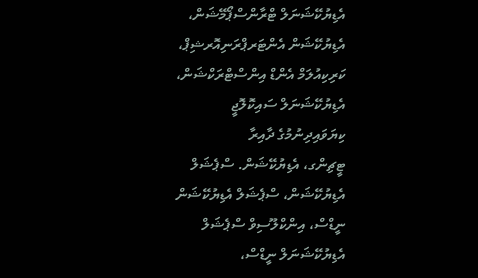އެޑިޔުކޭޝަނަލް ޓްރާންސްޕޯމޭޝަން، އެޑިޔުކޭޝަން އެންޓަރޕްރަނިއޮރޝިޕް، ކަރިކިއުލަމް އެންޑް އިންސްޓްރަކްޝަން، އެޑިޔުކޭޝަނަލް ސައިކޮލޮޖީ
ކިޔަވައިދިނުމުގެ ދާއިރާ
ޓީޗިންގ، އެޑިޔުކޭޝަން. ސްޕެޝަލް އެޑިޔުކޭޝަން، ސްޕެޝަލް އެޑިޔުކޭޝަން ނީޑްސް، އިންކްލޫސިވް ސްޕެޝަލް އެޑިޔުކޭޝަނަލް ނީޑްސް،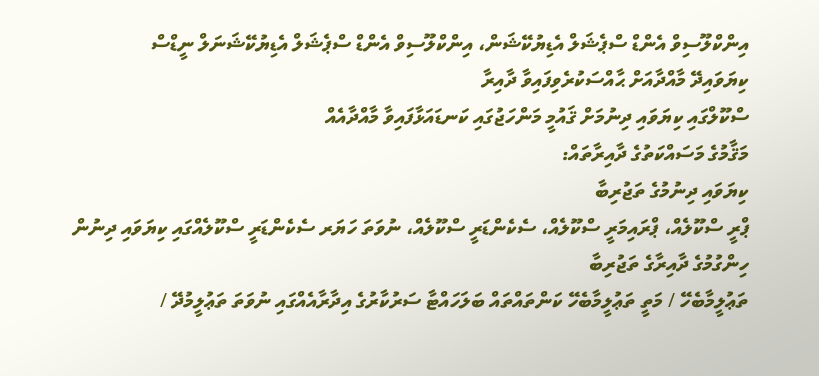އިންކްލޫސިވް އެންޑް ސްޕެޝަލް އެޑިޔުކޭޝަން، އިންކްލޫސިވް އެންޑް ސްޕެޝަލް އެޑިޔުކޭޝަނަލް ނީޑްސް
ކިޔަވައިދޭ މާއްދާއަށް ޙާއްސަކުރެވިފައިވާ ދާއިރާ
ސްކޫލްގައި ކިޔަވައި ދިނުމަށް ޤައުމީ މަންހަޖުގައި ކަނޑައަޅާފައިވާ މާއްދާއެއް
މަޤާމުގެ މަސައްކަތުގެ ދާއިރާތައް:
ކިޔަވައި ދިނުމުގެ ތަޖުރިބާ
ޕްރީ ސްކޫލެއް، ޕްރައިމަރީ ސްކޫލެއް، ސެކެންޑަރީ ސްކޫލެއް، ނުވަތަ ހަޔަރ ސެކެންޑަރީ ސްކޫލެއްގައި ކިޔަވައި ދިނުން
ހިންގުމުގެ ދާއިރާގެ ތަޖުރިބާ
ތަޢުލީމާބެހޭ / މަތީ ތަޢުލީމާބެހޭ ކަންތައްތައް ބަލަހައްޓާ ސަރުކާރުގެ އިދާރާއެއްގައި ނުވަތަ ތަޢުލީމުދޭ /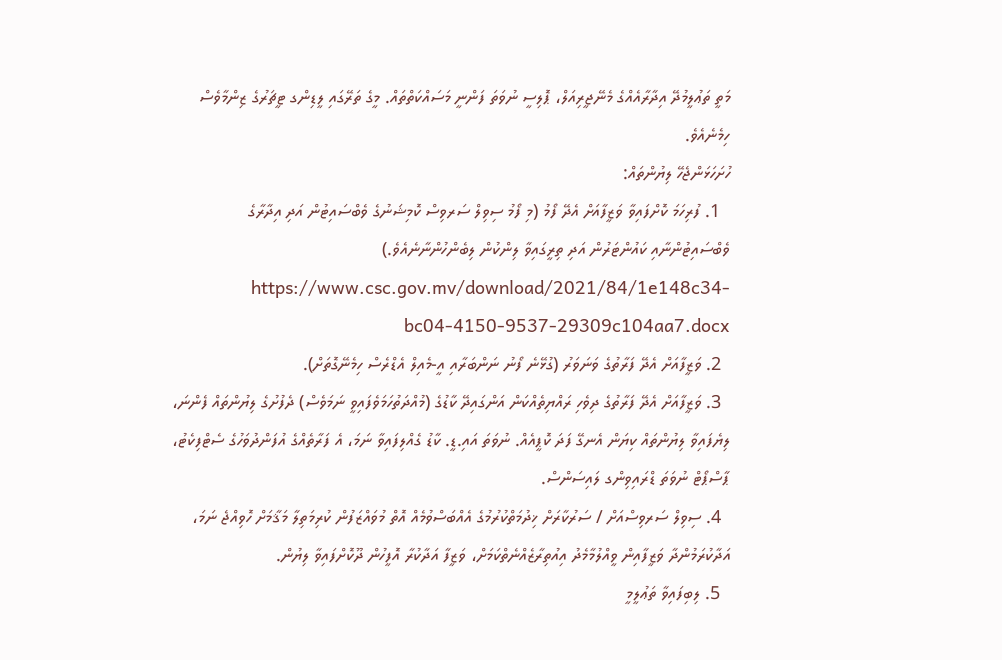މަތީ ތަޢުލީމުދޭ އިދާރާއެއްގެ މެނޭޖީރިއަލް، ޕޮލިސީ ނުވަތަ ފަންނީ މަސައްކަތްތައް. މީގެ ތަރޭގައި ލީޑިންގ ޓީޗަރުގެ ޒިންމާވެސް ހިމެނެއެވެ.
ހުށަހަޅަންޖެހޭ ލިޔުންތައް:
  1. ފުރިހަމަ ކޮށްފައިވާ ވަޒީފާއަށް އެދޭ ފޯމު (މި ފޯމު ސިވިލް ސަރވިސް ކޮމިޝަނުގެ ވެބްސައިޓުން އަދި އިދާރާގެ ވެބްސައިޓުންނާއި ކައުންޓަރުން އަދި ތިރީގައިވާ ލިންކުން ލިބެންހުންނާނެއެވެ.)  https://www.csc.gov.mv/download/2021/84/1e148c34-bc04-4150-9537-29309c104aa7.docx
  2. ވަޒީފާއަށް އެދޭ ފަރާތުގެ ވަނަވަރު (ގުޅޭނެ ފޯނު ނަންބަރާއި އީ-މެއިލް އެޑްރެސް ހިމެނޭގޮތަށް).
  3. ވަޒީފާއަށް އެދޭ ފަރާތުގެ ދިވެހި ރައްޔިތެއްކަން އަންގައިދޭ ކާޑުގެ (މުއްދަތުހަމަވެފައިވީ ނަމަވެސް) ދެފުށުގެ ލިޔުންތައް ފެންނަ، ލިޔެފައިވާ ލިޔުންތައް ކިޔަން އެނގޭ ފަދަ ކޮޕީއެއް. ނުވަތަ އައި.ޑީ. ކާޑު ގެއްލިފައިވާ ނަމަ، އެ ފަރާތެއްގެ އުފަންދުވަހުގެ ސެޓްފިކެޓު، ޕާސްޕޯޓް ނުވަތަ ޑްރައިވިންގ ލައިސަންސް.
  4. ސިވިލް ސަރވިސްއަށް / ސަރުކާރަށް ޚިދުމަތްކުރުމުގެ އެއްބަސްވުމެއް އޮތް މުވައްޒަފުން ކުރިމަތިލާ މަޤާމަށް ހޮވިއްޖެ ނަމަ، އަދާކުރަމުންދާ ވަޒީފާއިން ވީއްލުމާމެދު އިއުތިރާޒެއްނެތްކަމަށް، ވަޒީފާ އަދާކުރާ އޮފީހުން ދޫކޮށްފައިވާ ލިޔުން.
  5. ލިބިފައިވާ ތަޢުލީމީ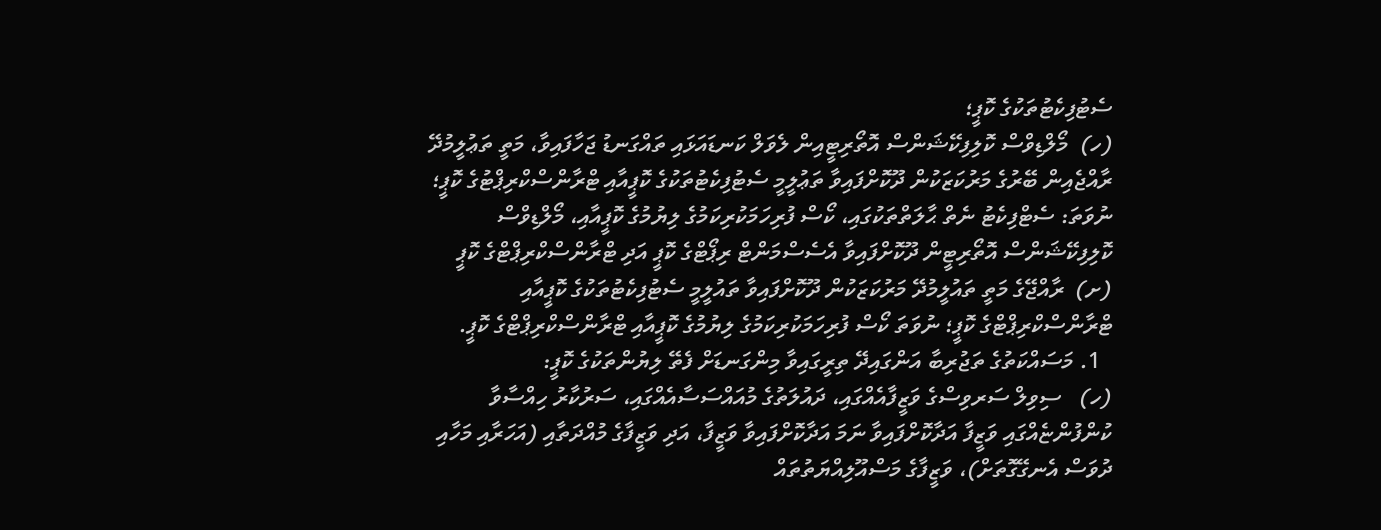ސެޓުފިކެޓުތަކުގެ ކޮޕީ؛
(ހ)  މޯލްޑިވްސް ކޮލިފިކޭޝަންސް އޮތޯރިޓީއިން ލެވަލް ކަނޑައަޅައި ތައްގަނޑު ޖަހާފައިވާ، މަތީ ތަޢުލީމުދޭ ރާއްޖެއިން ބޭރުގެ މަރުކަޒަކުން ދޫކޮށްފައިވާ ތަޢުލީމީ ސެޓުފިކެޓުތަކުގެ ކޮޕީއާއި ޓްރާންސްކްރިޕްޓުގެ ކޮޕީ؛ ނުވަތަ: ސެޓްފިކެޓު ނެތް ޙާލަތްތަކުގައި، ކޯސް ފުރިހަމަކުރިކަމުގެ ލިޔުމުގެ ކޮޕީއާއި، މޯލްޑިވްސް ކޮލިފިކޭޝަންސް އޮތޯރިޓީން ދޫކޮށްފައިވާ އެސެސްމަންޓް ރިޕޯޓްގެ ކޮޕީ އަދި ޓްރާންސްކްރިޕްޓްގެ ކޮޕީ
(ށ)  ރާއްޖޭގެ މަތީ ތައުލީމުދޭ މަރުކަޒަކުން ދޫކޮށްފައިވާ ތައުލީމީ ސެޓުފިކެޓުތަކުގެ ކޮޕީއާއި ޓްރާންސްކްރިޕްޓްގެ ކޮޕީ؛ ނުވަތަ ކޯސް ފުރިހަމަކުރިކަމުގެ ލިޔުމުގެ ކޮޕީއާއި ޓްރާންސްކްރިޕްޓްގެ ކޮޕީ.
  1. މަސައްކަތުގެ ތަޖުރިބާ އަންގައިދޭ ތިރީގައިވާ މިންގަނޑަށް ފެތޭ ލިޔުންތަކުގެ ކޮޕީ:
(ހ)   ސިވިލް ސަރވިސްގެ ވަޒީފާއެއްގައި، ދައުލަތުގެ މުއައްސަސާއެއްގައި، ސަރުކާރު ހިއްސާވާ ކުންފުންޏެއްގައި ވަޒީފާ އަދާކޮށްފައިވާ ނަމަ އަދާކޮށްފައިވާ ވަޒީފާ، އަދި ވަޒީފާގެ މުއްދަތާއި (އަހަރާއި މަހާއި ދުވަސް އެނގޭގޮތަށް)، ވަޒީފާގެ މަސްއޫލިއްޔަތުތައް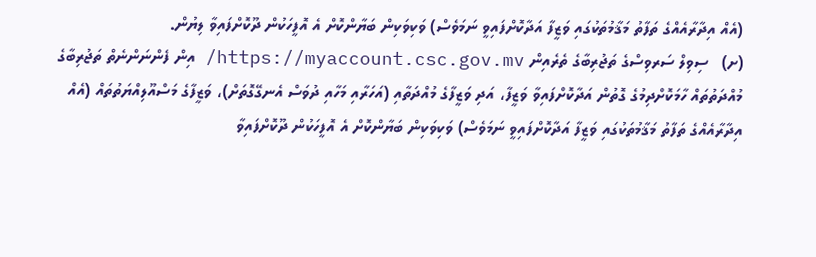(އެއް އިދާރާއެއްގެ ތަފާތު މަޤާމުތަކުގައި ވަޒީފާ އަދާކޮށްފައިވީ ނަމަވެސް) ވަކިވަކިން ބަޔާންކޮށް އެ އޮފީހަކުން ދޫކޮށްފައިވާ ލިޔުން.
(ށ)   ސިވިލް ސަރވިސްގެ ތަޖުރިބާގެ ތެރެއިން https://myaccount.csc.gov.mv/ އިން ފެންނަންނެތް ތަޖުރިބާގެ މުއްދަތުތައް ހާމަކޮށްދިމުގެ ގޮތުން އަދާކޮށްފައިވާ ވަޒީފާ، އަދި ވަޒީފާގެ މުއްދަތާއި (އަހަރާއި މަހާއި ދުވަސް އެނގޭގޮތަށް)، ވަޒީފާގެ މަސްއޫލިއްޔަތުތައް (އެއް އިދާރާއެއްގެ ތަފާތު މަޤާމުތަކުގައި ވަޒީފާ އަދާކޮށްފައިވީ ނަމަވެސް) ވަކިވަކިން ބަޔާންކޮށް އެ އޮފީހަކުން ދޫކޮށްފައިވާ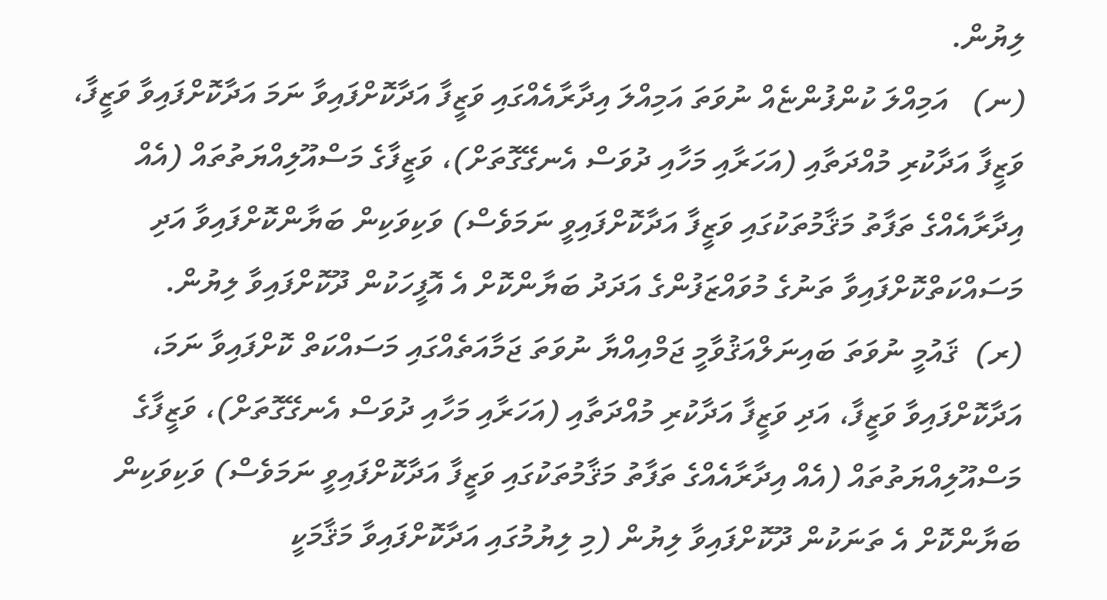ލިޔުން.
(ނ)   އަމިއްލަ ކުންފުންޏެއް ނުވަތަ އަމިއްލަ އިދާރާއެއްގައި ވަޒީފާ އަދާކޮށްފައިވާ ނަމަ އަދާކޮށްފައިވާ ވަޒީފާ، ވަޒީފާ އަދާކުރި މުއްދަތާއި (އަހަރާއި މަހާއި ދުވަސް އެނގޭގޮތަށް)، ވަޒީފާގެ މަސްއޫލިއްޔަތުތައް (އެއް އިދާރާއެއްގެ ތަފާތު މަޤާމުތަކުގައި ވަޒީފާ އަދާކޮށްފައިވީ ނަމަވެސް) ވަކިވަކިން ބަޔާންކޮށްފައިވާ އަދި މަސައްކަތްކޮށްފައިވާ ތަނުގެ މުވައްޒަފުންގެ އަދަދު ބަޔާންކޮށް އެ އޮފީހަކުން ދޫކޮށްފައިވާ ލިޔުން.
(ރ)  ޤައުމީ ނުވަތަ ބައިނަލްއަޤުވާމީ ޖަމްއިއްޔާ ނުވަތަ ޖަމާއަތެއްގައި މަސައްކަތް ކޮށްފައިވާ ނަމަ، އަދާކޮށްފައިވާ ވަޒީފާ، އަދި ވަޒީފާ އަދާކުރި މުއްދަތާއި (އަހަރާއި މަހާއި ދުވަސް އެނގޭގޮތަށް)، ވަޒީފާގެ މަސްއޫލިއްޔަތުތައް (އެއް އިދާރާއެއްގެ ތަފާތު މަޤާމުތަކުގައި ވަޒީފާ އަދާކޮށްފައިވީ ނަމަވެސް) ވަކިވަކިން ބަޔާންކޮށް އެ ތަނަކުން ދޫކޮށްފައިވާ ލިޔުން (މި ލިޔުމުގައި އަދާކޮށްފައިވާ މަޤާމަކީ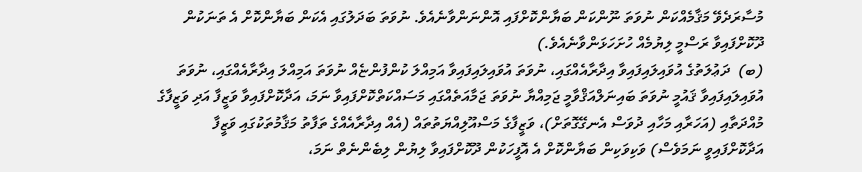މުސާރަދެވޭ މަޤާމެއްކަން ނުވަތަ ނޫންކަން ބަޔާންކޮށްފައި އޮންނަންވާނެއެވެ. ނުވަތަ ބަދަލުގައި އެކަން ބަޔާންކޮށް އެ ތަނަކުން ދޫކޮށްފައިވާ ރަސްމީ ލިޔުމެއް ހުށަހަޅަންވާނެއެވެ.)
(ބ)  ދަޢުލަތުގެ އުވައިލައިފައިވާ އިދާރާއެއްގައި، ނުވަތަ އުވައިލައިފައިވާ އަމިއްލަ ކުންފުންޏެއް ނުވަތަ އަމިއްލަ އިދާރާއެއްގައި، ނުވަތަ އުވައިލައިފައިވާ ޤައުމީ ނުވަތަ ބައިނަލްއަޤްވާމީ ޖަމިއްޔާ ނުވަތަ ޖަމާއަތެއްގައި މަސައްކަތްކޮށްފައިވާ ނަމަ، އަދާކޮށްފައިވާ ވަޒީފާ އަދި ވަޒީފާގެ މުއްދަތާއި (އަހަރާއި މަހާއި ދުވަސް އެނގޭގޮތަށް)، ވަޒީފާގެ މަސްއޫލިއްޔަތުތައް (އެއް އިދާރާއެއްގެ ތަފާތު މަޤާމުތަކުގައި ވަޒީފާ އަދާކޮށްފައިވީ ނަމަވެސް) ވަކިވަކިން ބަޔާންކޮށް އެ އޮފީހަކުން ދޫކޮށްފައިވާ ލިޔުން ލިބެންނެތް ނަމަ،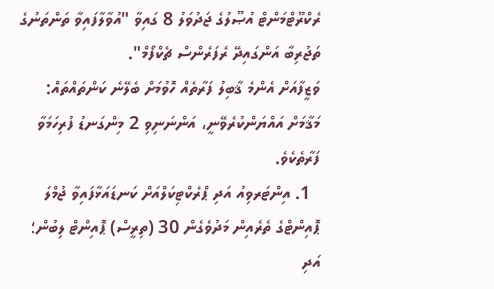ރެކްރޫޓްމަންޓް އުޞޫލުގެ ޖަދުވަލު 8 ގައިވާ "އުވާލާފައިވާ ތަންތަނުގެ ތަޖުރިބާ އަންގައިދޭ ރެފަރެންސް ޗެކްފޯމް".
ވަޒީފާއަށް އެންމެ ޤާބިލު ފަރާތެއް ހޮވުމަށް ބެލޭނެ ކަންތައްތައް:
މަޤާމަށް އައްޔަންކުރެވޭނީ، އަންނަނިވި 2 މިންގަނޑު ފުރިހަމަވާ ފަރާތެކެވެ.
  1. އިންޓަރވިއު އަދި ޕްރެކްޓިކަލްއަށް ކަނޑައަޅާފައިވާ ޖުމްލަ ޕޮއިންޓްގެ ތެރެއިން މަދުވެގެން 30 (ތިރީސް) ޕޮއިންޓް ލިބުން؛ އަދި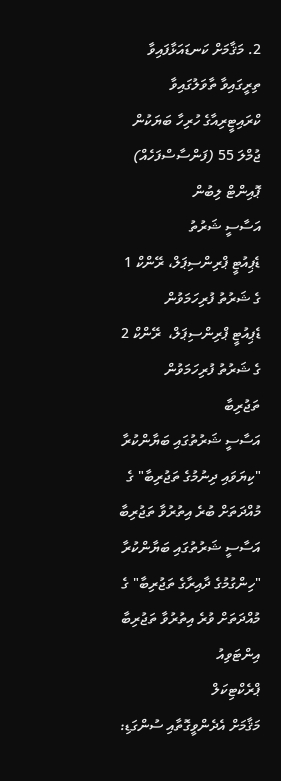2. މަޤާމަށް ކަނޑައަޅާފައިވާ ތިރީގައިވާ ތާވަލުގައިވާ ކްރައިޓީރިއާގެ ހުރިހާ ބަޔަކުން ޖުމްލަ 55 (ފަންސާސްފަހެއް) ޕޮއިންޓް ލިބުން
އަސާސީ ޝަރުތު
ޑެޕިއުޓީ ޕްރިންސިޕަލް، ރޭންކް 1 ގެ ޝަރުތު ފުރިހަމަވުން
ޑެޕިއުޓީ ޕްރިންސިޕަލް،  ރޭންކް 2 ގެ ޝަރުތު ފުރިހަމަވުން
ތަޖުރިބާ
އަސާސީ ޝަރުތުގައި ބަޔާންކުރާ "ކިޔަވައި ދިނުމުގެ ތަޖުރިބާ" ގެ މުއްދަތަށް ބުރެ އިތުރުވާ ތަޖުރިބާ
އަސާސީ ޝަރުތުގައި ބަޔާންކުރާ "ހިންގުމުގެ ދާއިރާގެ ތަޖުރިބާ" ގެ މުއްދަތަށް ވުރެ އިތުރުވާ ތަޖުރިބާ
އިންޓަވިއު
ޕްރެކްޓިކަލް
މަޤާމަށް އެދެންވީގޮތާއި ސުންގަޑި: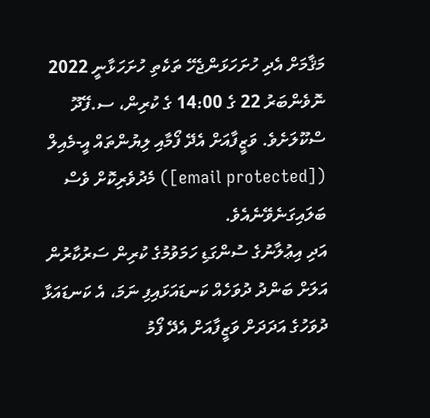މަޤާމަށް އެދި ހުށަހަޅަންޖެހޭ ތަކެތި ހުށަހަޅާނީ 2022 ނޮވެންބަރު 22 ގެ 14:00 ގެ ކުރިން، ސ.ފޭދޫ ސްކޫލަށެވެ. ވަޒީފާއަށް އެދޭ ފޯމާއި ލިޔުންތައް އީ-މެއިލް ([email protected]) މެދުވެރިކޮށް ވެސް ބަލައިގަނެވޭނެއެވެ.
އަދި އިޢުލާނުގެ ސުންގަޑި ހަމަވުމުގެ ކުރިން ސަރުކާރުން އަލަށް ބަންދު ދުވަހެއް ކަނޑައަޅައިފި ނަމަ، އެ ކަނޑައަޅާ ދުވަހުގެ އަދަދަށް ވަޒީފާއަށް އެދޭ ފޯމު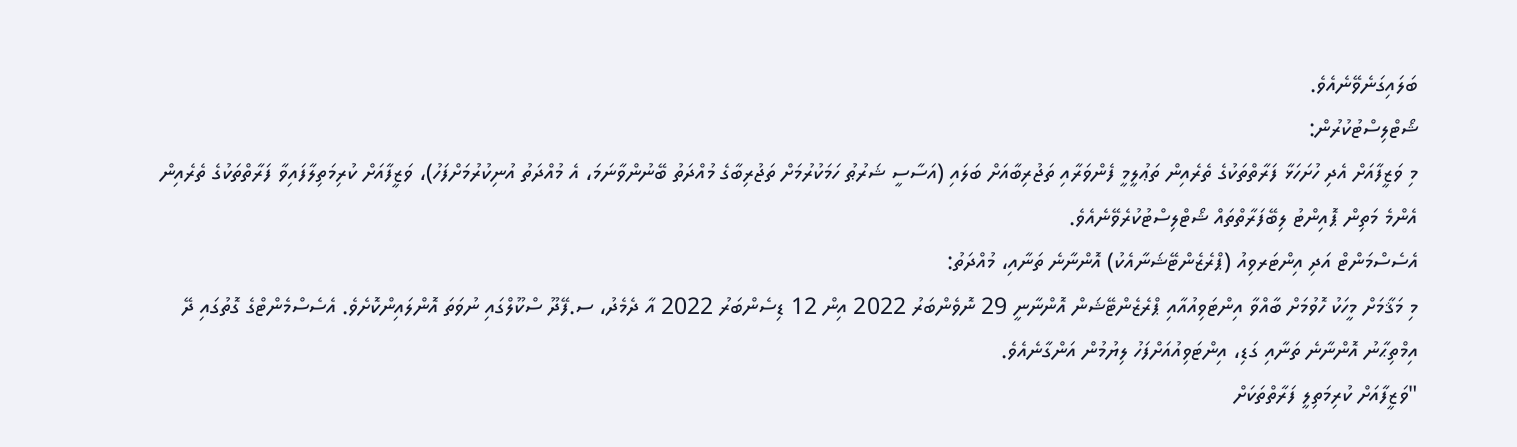ބަލައިގަނެވޭނެއެވެ.
ޝޯޓްލިސްޓުކުރުން:
މި ވަޒީފާއަށް އެދި ހުށަހަޅާ ފަރާތްތަކުގެ ތެރެއިން ތަޢުލީމީ ފެންވަރާއި ތަޖުރިބާއަށް ބަލައި (އަސާސީ ޝަރުޠު ހަމަކުރުމަށް ތަޖުރިބާގެ މުއްދަތު ބޭނުންވާނަމަ، އެ މުއްދަތު އުނިކުރުމަށްފަހު)، ވަޒީފާއަށް ކުރިމަތިލާފައިވާ ފަރާތްތަކުގެ ތެރެއިން އެންމެ މަތިން ޕޮއިންޓު ލިބޭފަރާތްތައް ޝޯޓްލިސްޓުކުރެވޭނެއެވެ.
އެސެސްމަންޓް އަދި އިންޓަރވިއު (ޕްރެޒެންޓޭޝަނާއެކު) އޮންނާނެ ތަނާއި، މުއްދަތު:
މި މަޤާމަށް މީހަކު ހޮވުމަށް ބާއްވާ އިންޓަވިއުއާއި ޕްރެޒެންޓޭޝަން އޮންނާނީ 29 ނޮވެންބަރު 2022 އިން 12 ޑިސެންބަރު 2022 އާ ދެމެދު، ސ.ފޭދޫ ސްކޫލްގައި ނުވަތަ އޮންލައިންކޮށެވެ. އެސެސްމެންޓްގެ ގޮތުގައި ދޭ އިމްތިޙާނު އޮންނާނެ ތަނާއި ގަޑި، އިންޓަވިއުއަށްފަހު ލިޔުމުން އަންގާނެއެވެ.
"ވަޒީފާއަށް ކުރިމަތިލީ ފަރާތްތަކަށް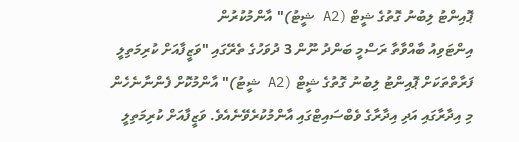ޕޮއިންޓު ލިބުނު ގޮތުގެ ޝީޓް (A2 ޝީޓު)" އާންމުކުރުން
އިންޓަވިއު ބާއްވާތާ ރަސްމީ ބަންދު ނޫން 3 ދުވަހުގެ ތެރޭގައި "ވަޒީފާއަށް ކުރިމަތިލީ ފަރާތްތަކަށް ޕޮއިންޓު ލިބުނު ގޮތުގެ ޝީޓް (A2 ޝީޓު)" އާންމުކޮށް ފެންނާނެހެން މި އިދާރާގައި އަދި އިދާރާގެ ވެބްސައިޓްގައި އާންމުކުރެވޭނެއެވެ. ވަޒީފާއަށް ކުރިމަތިލީ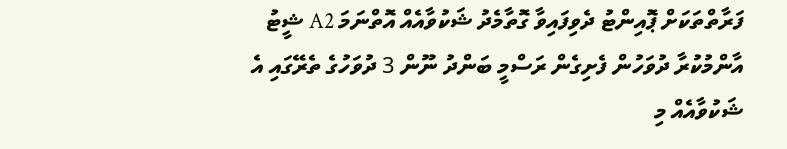ފަރާތްތަކަށް ޕޮއިންޓު ދެވިފައިވާ ގޮތާމެދު ޝަކުވާއެއް އޮތްނަމަ A2 ޝީޓު އާންމުކުރާ ދުވަހުން ފެށިގެން ރަސްމީ ބަންދު ނޫން 3 ދުވަހުގެ ތެރޭގައި އެ ޝަކުވާއެއް މި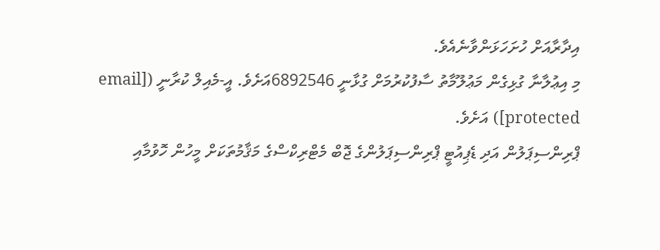އިދާރާއަށް ހުށަހަޅަންވާނެއެވެ.
މި އިޢުލާނާ ގުޅިގެން މަޢުލޫމާތު ސާފުކުރުމަށް ގުޅާނީ 6892546އަށެވެ. އީ-މެއިލް ކުރާނީ ([email protected]) އަށެވެ.
ޕްރިންސިޕަލުން އަދި ޑެޕިއުޓީ ޕްރިންސިޕަލުންގެ ޖޮބް މެޓްރިކްސްގެ މަޤާމުތަކަށް މީހުން ހޮވުމާއި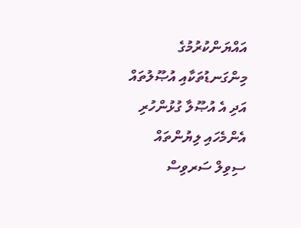އައްޔަންކުރުމުގެ މިންގަނޑުތަކާއި އުޞޫލުތައް އަދި އެ އުޞޫލާ ގުޅުންހުރި އެންމެހައި ލިޔުންތައް ސިވިލް ސަރވިސް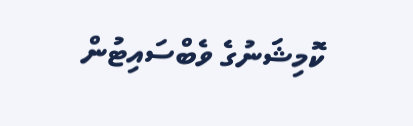ކޮމިޝަނުގެ ވެބްސައިޓުން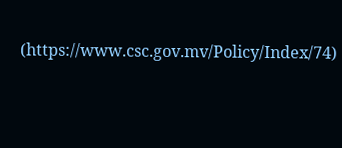(https://www.csc.gov.mv/Policy/Index/74)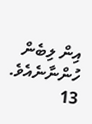އިން ލިބެން ހުންނާނެއެވެ.
13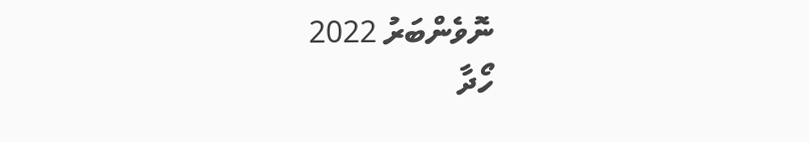ނޮވެންބަރު 2022
ހޯދާ